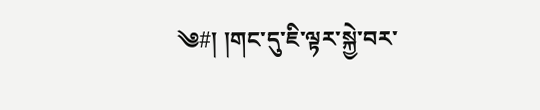༄#། །གང་དུ་ཇི་ལྟར་སྐྱེ་བར་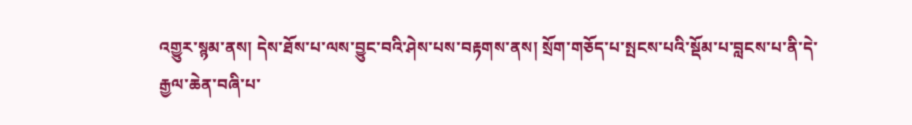འགྱུར་སྙམ་ནས། དེས་ཐོས་པ་ལས་བྱུང་བའི་ཤེས་པས་བརྟགས་ནས། སྲོག་གཅོད་པ་སྤངས་པའི་སྡོམ་པ་བླངས་པ་ནི་དེ་རྒྱལ་ཆེན་བཞི་པ་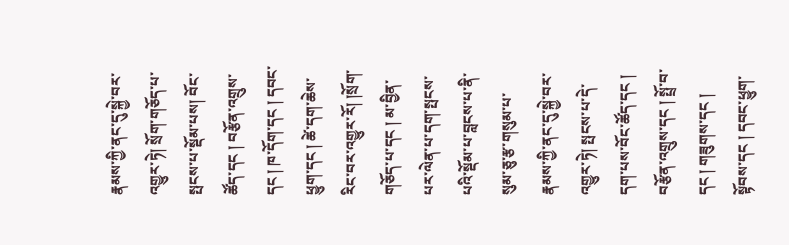རྣམས་ཀྱི་ནང་དུ་སྐྱེ་བར་འགྱུར་ཏེ། སྲོག་གཅོད་པ་སྤངས་པ་སྡོམ་པས། བོང་ཚོད་དང ། བརྩོན་འགྲུས་དང ། ཁ་དོག་དང ། དབང་ཕྱུག་དང ། ཚེ་དག་ཆེས་རིང་བར་འགྱུར་རོ། །སྲོག་གཅོད་པ་དང ། མ་བྱིན་པར་ལེན་པ་དག་སྤངས་པའི་སྡོམ་པ་བླངས་པ་ནི་སུམ་ཅུ་རྩ་གསུམ་པ་རྣམས་ཀྱི་ནང་དུ་སྐྱེ་བར་འགྱུར་ཏེ། སྤངས་པ་དེ་དག་པས་བོང་ཚོད་དང ། བརྩོན་འགྲུས་དང ། སྤྲོ་བ་དང ། གཟུགས་དང ། སྟོབས་དང ། དབང་ཕྱུག་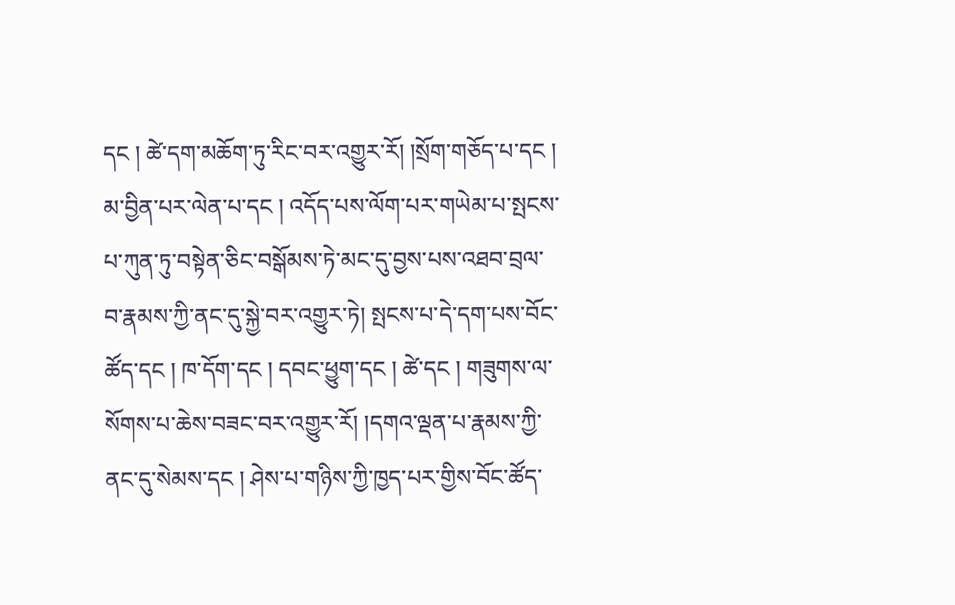དང ། ཚེ་དག་མཆོག་ཏུ་རིང་བར་འགྱུར་རོ། །སྲོག་གཅོད་པ་དང ། མ་བྱིན་པར་ལེན་པ་དང ། འདོད་པས་ལོག་པར་གཡེམ་པ་སྤངས་པ་ཀུན་ཏུ་བསྟེན་ཅིང་བསྒོམས་ཏེ་མང་དུ་བྱས་པས་འཐབ་བྲལ་བ་རྣམས་ཀྱི་ནང་དུ་སྐྱེ་བར་འགྱུར་ཏེ། སྤངས་པ་དེ་དག་པས་བོང་ཚོད་དང ། ཁ་དོག་དང ། དབང་ཕྱུག་དང ། ཚེ་དང ། གཟུགས་ལ་སོགས་པ་ཆེས་བཟང་བར་འགྱུར་རོ། །དགའ་ལྡན་པ་རྣམས་ཀྱི་ནང་དུ་སེམས་དང ། ཤེས་པ་གཉིས་ཀྱི་ཁྱད་པར་གྱིས་བོང་ཚོད་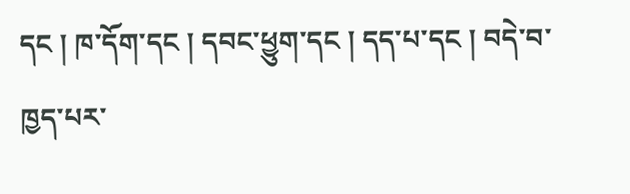དང ། ཁ་དོག་དང ། དབང་ཕྱུག་དང ། དད་པ་དང ། བདེ་བ་ཁྱད་པར་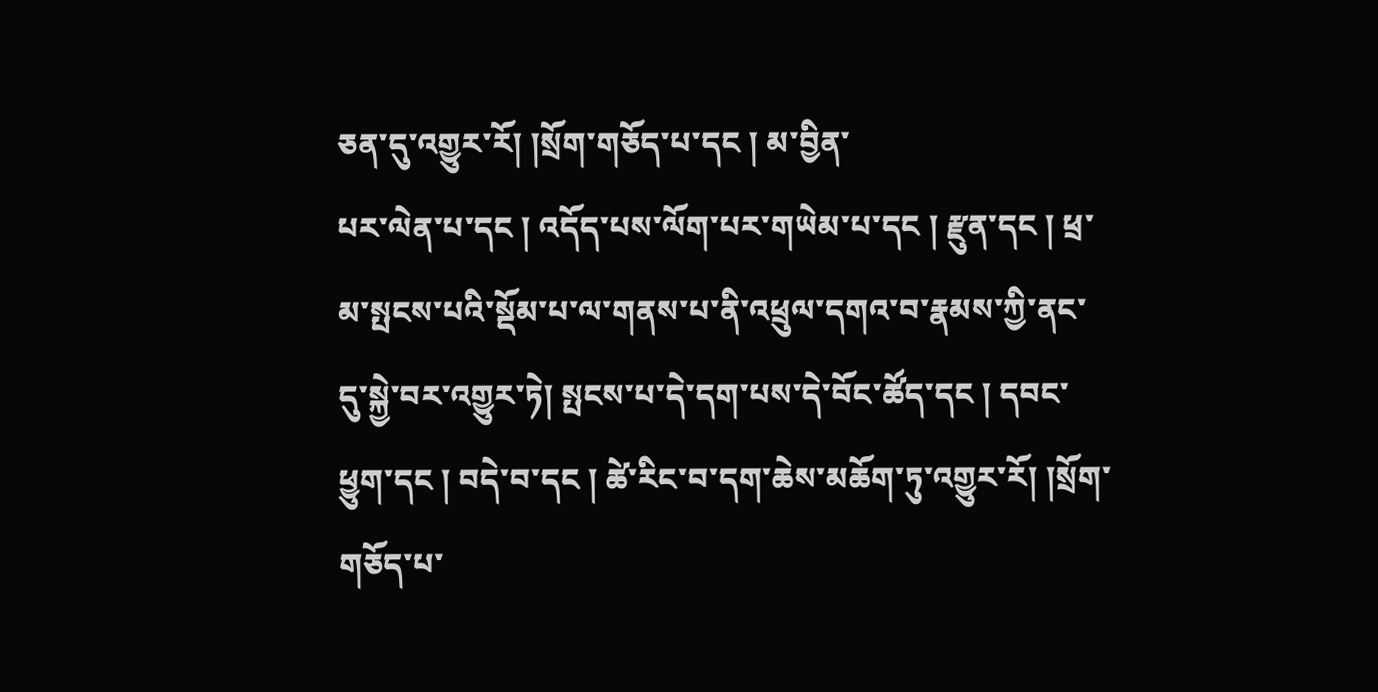ཅན་དུ་འགྱུར་རོ། །སྲོག་གཅོད་པ་དང ། མ་བྱིན་
པར་ལེན་པ་དང ། འདོད་པས་ལོག་པར་གཡེམ་པ་དང ། རྫུན་དང ། ཕྲ་མ་སྤངས་པའི་སྡོམ་པ་ལ་གནས་པ་ནི་འཕྲུལ་དགའ་བ་རྣམས་ཀྱི་ནང་དུ་སྐྱེ་བར་འགྱུར་ཏེ། སྤངས་པ་དེ་དག་པས་དེ་བོང་ཚོད་དང ། དབང་ཕྱུག་དང ། བདེ་བ་དང ། ཚེ་རིང་བ་དག་ཆེས་མཆོག་ཏུ་འགྱུར་རོ། །སྲོག་གཅོད་པ་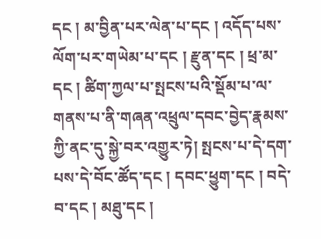དང ། མ་བྱིན་པར་ལེན་པ་དང ། འདོད་པས་ལོག་པར་གཡེམ་པ་དང ། རྫུན་དང ། ཕྲ་མ་དང ། ཚིག་ཀྱལ་པ་སྤངས་པའི་སྡོམ་པ་ལ་གནས་པ་ནི་གཞན་འཕྲུལ་དབང་བྱེད་རྣམས་ཀྱི་ནང་དུ་སྐྱེ་བར་འགྱུར་ཏེ། སྤངས་པ་དེ་དག་པས་དེ་བོང་ཚོད་དང ། དབང་ཕྱུག་དང ། བདེ་བ་དང ། མཐུ་དང །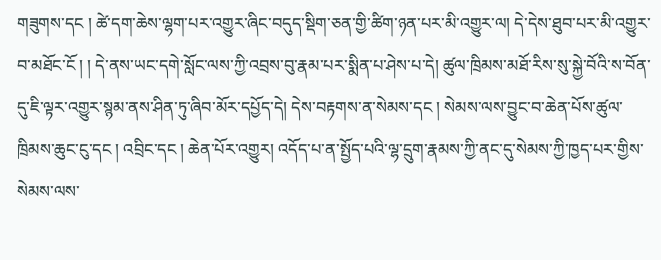གཟུགས་དང ། ཚེ་དག་ཆེས་ལྷག་པར་འགྱུར་ཞིང་བདུད་སྡིག་ཅན་གྱི་ཚིག་ཉན་པར་མི་འགྱུར་ལ། དེ་དེས་ཐུབ་པར་མི་འགྱུར་བ་མཐོང་ངོ ། ། དེ་ནས་ཡང་དགེ་སློང་ལས་ཀྱི་འབྲས་བུ་རྣམ་པར་སྨིན་པ་ཤེས་པ་དེ། ཚུལ་ཁྲིམས་མཐོ་རིས་སུ་སྐྱེ་བོའི་ས་བོན་དུ་ཇི་ལྟར་འགྱུར་སྙམ་ནས་ཤིན་ཏུ་ཞིབ་མོར་དཔྱོད་དེ། དེས་བརྟགས་ན་སེམས་དང ། སེམས་ལས་བྱུང་བ་ཆེན་པོས་ཚུལ་ཁྲིམས་ཆུང་ངུ་དང ། འབྲིང་དང ། ཆེན་པོར་འགྱུར། འདོད་པ་ན་སྤྱོད་པའི་ལྷ་དྲུག་རྣམས་ཀྱི་ནང་དུ་སེམས་ཀྱི་ཁྱད་པར་གྱིས་སེམས་ལས་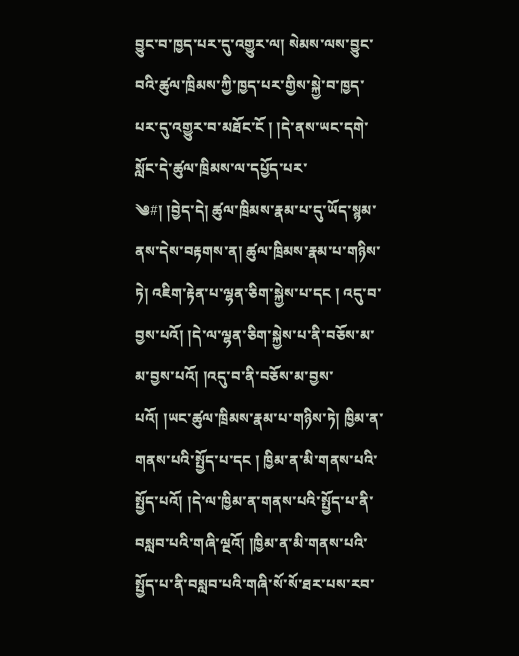བྱུང་བ་ཁྱད་པར་དུ་འགྱུར་ལ། སེམས་ལས་བྱུང་བའི་ཚུལ་ཁྲིམས་ཀྱི་ཁྱད་པར་གྱིས་སྐྱེ་བ་ཁྱད་པར་དུ་འགྱུར་བ་མཐོང་ངོ ། །དེ་ནས་ཡང་དགེ་སློང་དེ་ཚུལ་ཁྲིམས་ལ་དཔྱོད་པར་
༄#། །བྱེད་དེ། ཚུལ་ཁྲིམས་རྣམ་པ་དུ་ཡོད་སྙམ་ནས་དེས་བརྟགས་ན། ཚུལ་ཁྲིམས་རྣམ་པ་གཉིས་ཏེ། འཇིག་རྟེན་པ་ལྷན་ཅིག་སྐྱེས་པ་དང ། འདུ་བ་བྱས་པའོ། །དེ་ལ་ལྷན་ཅིག་སྐྱེས་པ་ནི་བཅོས་མ་མ་བྱས་པའོ། །འདུ་བ་ནི་བཅོས་མ་བྱས་པའོ། །ཡང་ཚུལ་ཁྲིམས་རྣམ་པ་གཉིས་ཏེ། ཁྱིམ་ན་གནས་པའི་སྤྱོད་པ་དང ། ཁྱིམ་ན་མི་གནས་པའི་སྤྱོད་པའོ། །དེ་ལ་ཁྱིམ་ན་གནས་པའི་སྤྱོད་པ་ནི་བསླབ་པའི་གཞི་ལྔའོ། །ཁྱིམ་ན་མི་གནས་པའི་སྤྱོད་པ་ནི་བསླབ་པའི་གཞི་སོ་སོ་ཐར་པས་རབ་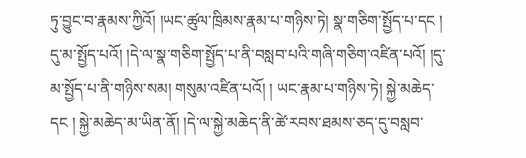ཏུ་བྱུང་བ་རྣམས་ཀྱིའོ། །ཡང་ཚུལ་ཁྲིམས་རྣམ་པ་གཉིས་ཏེ། སྣ་གཅིག་སྤྱོད་པ་དང ། དུ་མ་སྤྱོད་པའོ། །དེ་ལ་སྣ་གཅིག་སྤྱོད་པ་ནི་བསླབ་པའི་གཞི་གཅིག་འཛིན་པའོ། །དུ་མ་སྤྱོད་པ་ནི་གཉིས་སམ། གསུམ་འཛིན་པའོ། ། ཡང་རྣམ་པ་གཉིས་ཏེ། སྐྱེ་མཆེད་དང ། སྐྱེ་མཆེད་མ་ཡིན་ནོ། །དེ་ལ་སྐྱེ་མཆེད་ནི་ཚེ་རབས་ཐམས་ཅད་དུ་བསླབ་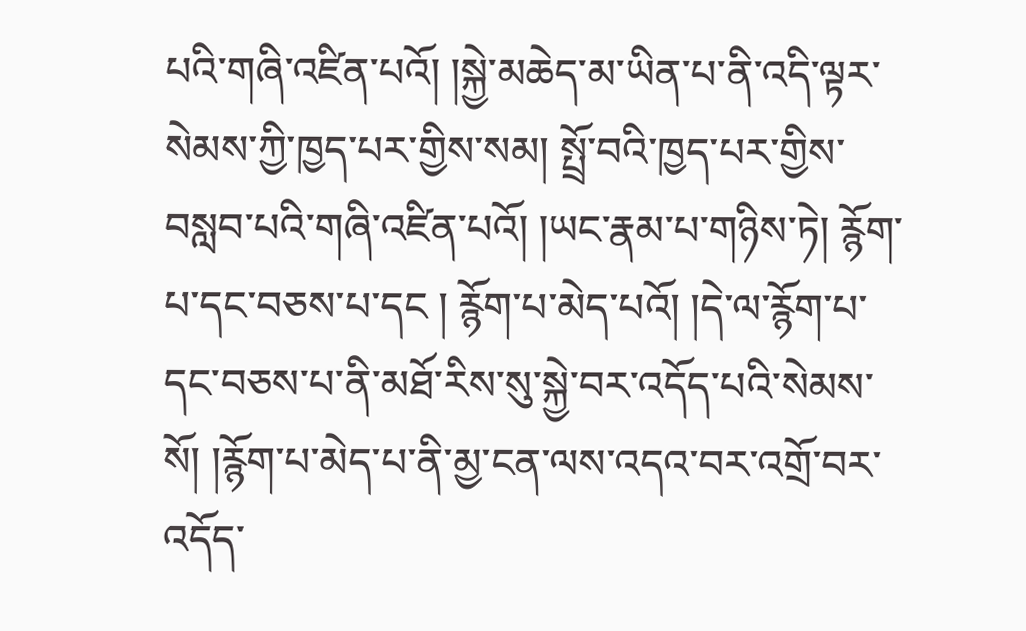པའི་གཞི་འཛིན་པའོ། །སྐྱེ་མཆེད་མ་ཡིན་པ་ནི་འདི་ལྟར་སེམས་ཀྱི་ཁྱད་པར་གྱིས་སམ། སྤྲོ་བའི་ཁྱད་པར་གྱིས་བསླབ་པའི་གཞི་འཛིན་པའོ། །ཡང་རྣམ་པ་གཉིས་ཏེ། རྙོག་པ་དང་བཅས་པ་དང ། རྙོག་པ་མེད་པའོ། །དེ་ལ་རྙོག་པ་དང་བཅས་པ་ནི་མཐོ་རིས་སུ་སྐྱེ་བར་འདོད་པའི་སེམས་སོ། །རྙོག་པ་མེད་པ་ནི་མྱ་ངན་ལས་འདའ་བར་འགྲོ་བར་འདོད་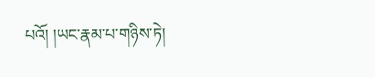པའོ། །ཡང་རྣམ་པ་གཉིས་ཏེ།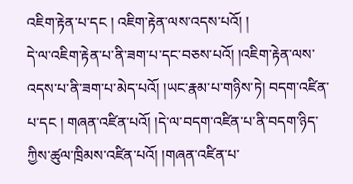འཇིག་རྟེན་པ་དང ། འཇིག་རྟེན་ལས་འདས་པའོ། །
དེ་ལ་འཇིག་རྟེན་པ་ནི་ཟག་པ་དང་བཅས་པའོ། །འཇིག་རྟེན་ལས་འདས་པ་ནི་ཟག་པ་མེད་པའོ། །ཡང་རྣམ་པ་གཉིས་ཏེ། བདག་འཛིན་པ་དང ། གཞན་འཛིན་པའོ། །དེ་ལ་བདག་འཛིན་པ་ནི་བདག་ཉིད་ཀྱིས་ཚུལ་ཁྲིམས་འཛིན་པའོ། །གཞན་འཛིན་པ་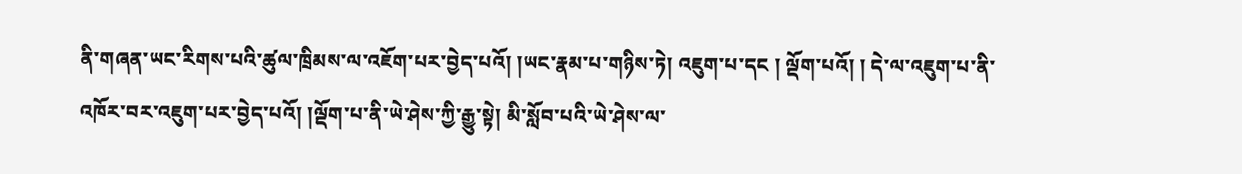ནི་གཞན་ཡང་རིགས་པའི་ཚུལ་ཁྲིམས་ལ་འཇོག་པར་བྱེད་པའོ། །ཡང་རྣམ་པ་གཉིས་ཏེ། འཇུག་པ་དང ། ལྡོག་པའོ། ། དེ་ལ་འཇུག་པ་ནི་འཁོར་བར་འཇུག་པར་བྱེད་པའོ། །ལྡོག་པ་ནི་ཡེ་ཤེས་ཀྱི་རྒྱུ་སྟེ། མི་སློབ་པའི་ཡེ་ཤེས་ལ་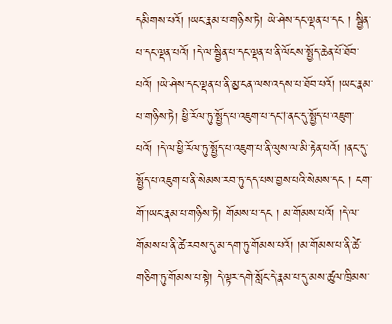དམིགས་པའོ། །ཡང་རྣམ་པ་གཉིས་ཏེ། ཡེ་ཤེས་དང་ལྡན་པ་དང ། སྦྱིན་པ་དང་ལྡན་པའོ། །དེ་ལ་སྦྱིན་པ་དང་ལྡན་པ་ནི་ལོངས་སྤྱོད་ཆེན་པོ་ཐོབ་པའོ། །ཡེ་ཤེས་དང་ལྡན་པ་ནི་མྱ་ངན་ལས་འདས་པ་ཐོབ་པའོ། །ཡང་རྣམ་པ་གཉིས་ཏེ། ཕྱི་རོལ་ཏུ་སྤྱོད་པ་འཇུག་པ་དང།་ནང་དུ་སྤྱོད་པ་འཇུག་པའོ། །དེ་ལ་ཕྱི་རོལ་ཏུ་སྤྱོད་པ་འཇུག་པ་ནི་ལུས་ལ་མི་རྟེན་པའོ། །ནང་དུ་སྤྱོད་པ་འཇུག་པ་ནི་སེམས་རབ་ཏུ་དད་པས་བྱས་པའི་སེམས་དང ། ངག་གོ་།ཡང་རྣམ་པ་གཉིས་ཏེ། གོམས་པ་དང ། མ་གོམས་པའོ། །དེ་ལ་གོམས་པ་ནི་ཚེ་རབས་དུ་མ་དག་ཏུ་གོམས་པའོ། །མ་གོམས་པ་ནི་ཚེ་གཅིག་ཏུ་གོམས་པ་སྟེ། དེ་ལྟར་དགེ་སློང་དེ་རྣམ་པ་དུ་མས་ཚུལ་ཁྲིམས་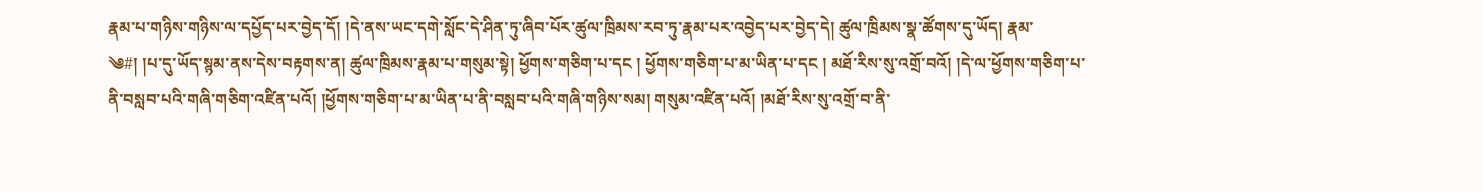རྣམ་པ་གཉིས་གཉིས་ལ་དཔྱོད་པར་བྱེད་དོ། །དེ་ནས་ཡང་དགེ་སློང་དེ་ཤིན་ཏུ་ཞིབ་པོར་ཚུལ་ཁྲིམས་རབ་ཏུ་རྣམ་པར་འབྱེད་པར་བྱེད་དེ། ཚུལ་ཁྲིམས་སྣ་ཚོགས་དུ་ཡོད། རྣམ་
༄#། །པ་དུ་ཡོད་སྙམ་ནས་དེས་བརྟགས་ན། ཚུལ་ཁྲིམས་རྣམ་པ་གསུམ་སྟེ། ཕྱོགས་གཅིག་པ་དང ། ཕྱོགས་གཅིག་པ་མ་ཡིན་པ་དང ། མཐོ་རིས་སུ་འགྲོ་བའོ། །དེ་ལ་ཕྱོགས་གཅིག་པ་ནི་བསླབ་པའི་གཞི་གཅིག་འཛིན་པའོ། །ཕྱོགས་གཅིག་པ་མ་ཡིན་པ་ནི་བསླབ་པའི་གཞི་གཉིས་སམ། གསུམ་འཛིན་པའོ། །མཐོ་རིས་སུ་འགྲོ་བ་ནི་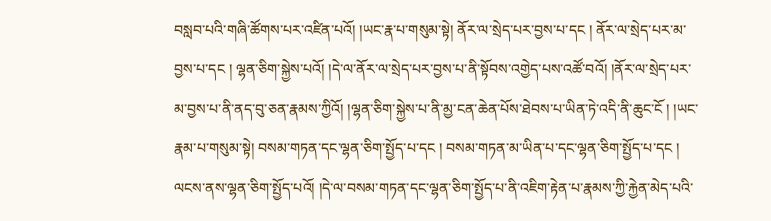བསླབ་པའི་གཞི་ཚོགས་པར་འཛིན་པའོ། །ཡང་རྣ་པ་གསུམ་སྟེ། ནོར་ལ་སྲེད་པར་བྱས་པ་དང ། ནོར་ལ་སྲེད་པར་མ་བྱས་པ་དང ། ལྷན་ཅིག་སྐྱེས་པའོ། །དེ་ལ་ནོར་ལ་སྲེད་པར་བྱས་པ་ནི་སྟོབས་འགྱེད་པས་འཚོ་བའོ། །ནོར་ལ་སྲེད་པར་མ་བྱས་པ་ནི་ནད་བུ་ཅན་རྣམས་ཀྱིའོ། །ལྷན་ཅིག་སྐྱེས་པ་ནི་མྱ་ངན་ཆེན་པོས་ཐེབས་པ་ཡིན་ཏེ་འདི་ནི་ཆུང་ངོ ། །ཡང་རྣམ་པ་གསུམ་སྟེ། བསམ་གཏན་དང་ལྷན་ཅིག་སྤྱོད་པ་དང ། བསམ་གཏན་མ་ཡིན་པ་དང་ལྷན་ཅིག་སྤྱོད་པ་དང ། ལངས་ནས་ལྷན་ཅིག་སྤྱོད་པའོ། །དེ་ལ་བསམ་གཏན་དང་ལྷན་ཅིག་སྤྱོད་པ་ནི་འཇིག་རྟེན་པ་རྣམས་ཀྱི་རྐྱེན་མེད་པའི་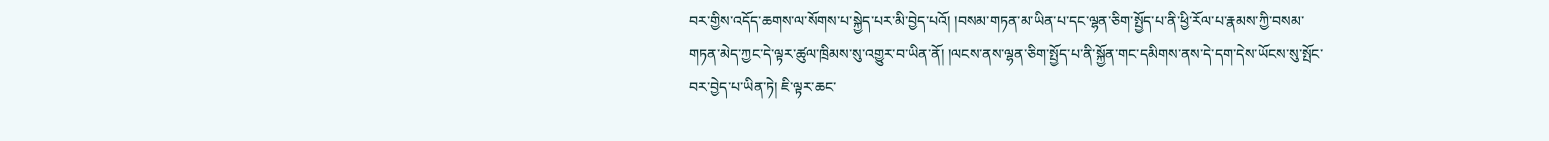བར་གྱིས་འདོད་ཆགས་ལ་སོགས་པ་སྐྱེད་པར་མི་བྱེད་པའོ། །བསམ་གཏན་མ་ཡིན་པ་དང་ལྷན་ཅིག་སྤྱོད་པ་ནི་ཕྱི་རོལ་པ་རྣམས་ཀྱི་བསམ་གཏན་མེད་ཀྱང་དེ་ལྟར་ཚུལ་ཁྲིམས་སུ་འགྱུར་བ་ཡིན་ནོ། །ལངས་ནས་ལྷན་ཅིག་སྤྱོད་པ་ནི་སྐྱོན་གང་དམིགས་ནས་དེ་དག་དེས་ཡོངས་སུ་སྤོང་བར་བྱེད་པ་ཡིན་ཏེ། ཇི་ལྟར་ཆང་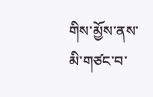གིས་མྱོས་ནས་མི་གཙང་བ་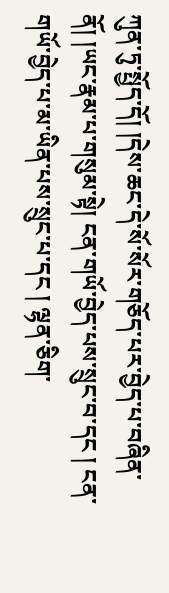ཀུན་ཏུ་སྤྱོད་དོ། །དེས་ཆང་དེ་སོ་སོར་གཅོད་པར་བྱེད་པ་བཞིན་ནོ། །ཡང་རྣམ་པ་གསུམ་སྟེ། ངན་གཡོ་བྱེད་པས་སྲུང་བ་དང ། ངན་གཡོ་བྱེད་པ་མ་ཡིན་པས་སྲུང་པ་དང ། ལྷན་ཅིག་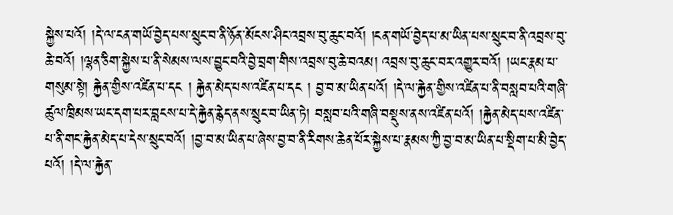སྐྱེས་པའོ། །དེ་ལ་ངན་གཡོ་བྱེད་པས་སྲུང་བ་ནི་ཉོན་མོངས་ཤིང་འབྲས་བུ་ཆུང་བའོ། །ངན་གཡོ་བྱེད་པ་མ་ཡིན་པས་སྲུང་བ་ནི་འབྲས་བུ་ཆེ་བའོ། །ལྷན་ཅིག་སྐྱེས་པ་ནི་སེམས་ལས་བྱུང་བའི་བྱེ་བྲག་གིས་འབྲས་བུ་ཆེ་བའམ། འབྲས་བུ་ཆུང་བར་འགྱུར་བའོ། །ཡང་རྣམ་པ་གསུམ་སྟེ། རྐྱེན་གྱིས་འཛིན་པ་དང ། རྐྱེན་མེད་པས་འཛིན་པ་དང ། བྱ་བ་མ་ཡིན་པའོ། །དེ་ལ་རྐྱེན་གྱིས་འཛིན་པ་ནི་བསླབ་པའི་གཞི་ཚུལ་ཁྲིམས་ཡང་དག་པར་བླངས་པ་དེ་རྐྱེན་རྙེད་ནས་སྲུང་བ་ཡིན་ཏེ། བསླབ་པའི་གཞི་བསྡུས་ནས་འཛིན་པའོ། །རྐྱེན་མེད་པས་འཛིན་པ་ནི་གང་རྐྱེན་མེད་པ་དེས་སྲུང་བའོ། །བྱ་བ་མ་ཡིན་པ་ཞེས་བྱ་བ་ནི་རིགས་ཆེན་པོར་སྐྱེས་པ་རྣམས་ཀྱི་བྱ་བ་མ་ཡིན་པ་སྡིག་པ་མི་བྱེད་པའོ། །དེ་ལ་རྐྱེན་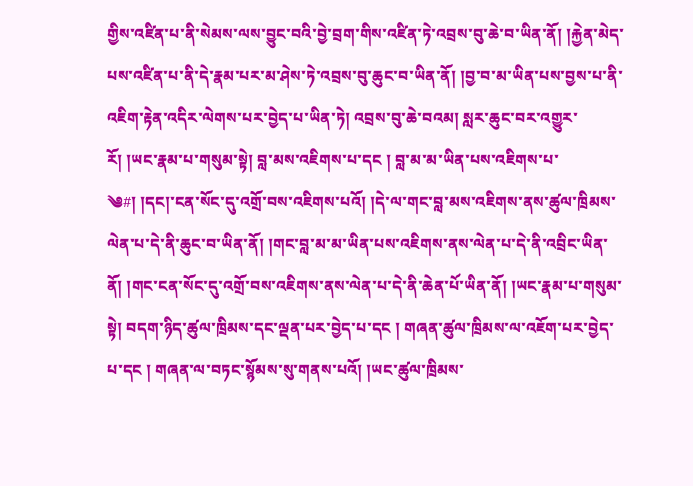གྱིས་འཛིན་པ་ནི་སེམས་ལས་བྱུང་བའི་བྱེ་བྲག་གིས་འཛིན་ཏེ་འབྲས་བུ་ཆེ་བ་ཡིན་ནོ། །རྐྱེན་མེད་པས་འཛིན་པ་ནི་དེ་རྣམ་པར་མ་ཤེས་ཏེ་འབྲས་བུ་ཆུང་བ་ཡིན་ནོ། །བྱ་བ་མ་ཡིན་པས་བྱས་པ་ནི་འཇིག་རྟེན་འདིར་ལེགས་པར་བྱེད་པ་ཡིན་ཏེ། འབྲས་བུ་ཆེ་བའམ། སླར་ཆུང་བར་འགྱུར་རོ། །ཡང་རྣམ་པ་གསུམ་སྟེ། བླ་མས་འཇིགས་པ་དང ། བླ་མ་མ་ཡིན་པས་འཇིགས་པ་
༄#། །དང།་ངན་སོང་དུ་འགྲོ་བས་འཇིགས་པའོ། །དེ་ལ་གང་བླ་མས་འཇིགས་ནས་ཚུལ་ཁྲིམས་ལེན་པ་དེ་ནི་ཆུང་བ་ཡིན་ནོ། །གང་བླ་མ་མ་ཡིན་པས་འཇིགས་ནས་ལེན་པ་དེ་ནི་འབྲིང་ཡིན་ནོ། །གང་ངན་སོང་དུ་འགྲོ་བས་འཇིགས་ནས་ལེན་པ་དེ་ནི་ཆེན་པོ་ཡིན་ནོ། །ཡང་རྣམ་པ་གསུམ་སྟེ། བདག་ཉིད་ཚུལ་ཁྲིམས་དང་ལྡན་པར་བྱེད་པ་དང ། གཞན་ཚུལ་ཁྲིམས་ལ་འཇོག་པར་བྱེད་པ་དང ། གཞན་ལ་བཏང་སྙོམས་སུ་གནས་པའོ། །ཡང་ཚུལ་ཁྲིམས་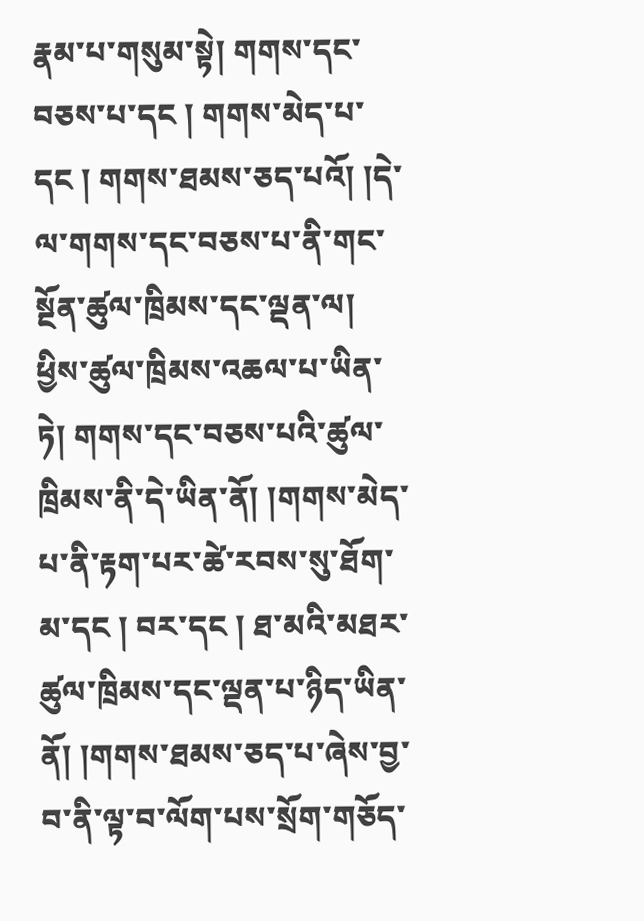རྣམ་པ་གསུམ་སྟེ། གགས་དང་བཅས་པ་དང ། གགས་མེད་པ་དང ། གགས་ཐམས་ཅད་པའོ། །དེ་ལ་གགས་དང་བཅས་པ་ནི་གང་སྔོན་ཚུལ་ཁྲིམས་དང་ལྡན་ལ། ཕྱིས་ཚུལ་ཁྲིམས་འཆལ་པ་ཡིན་ཏེ། གགས་དང་བཅས་པའི་ཚུལ་ཁྲིམས་ནི་དེ་ཡིན་ནོ། །གགས་མེད་པ་ནི་རྟག་པར་ཚེ་རབས་སུ་ཐོག་མ་དང ། བར་དང ། ཐ་མའི་མཐར་ཚུལ་ཁྲིམས་དང་ལྡན་པ་ཉིད་ཡིན་ནོ། །གགས་ཐམས་ཅད་པ་ཞེས་བྱ་བ་ནི་ལྟ་བ་ལོག་པས་སྲོག་གཅོད་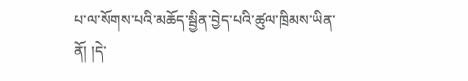པ་ལ་སོགས་པའི་མཆོད་སྦྱིན་བྱེད་པའི་ཚུལ་ཁྲིམས་ཡིན་ནོ། །དེ་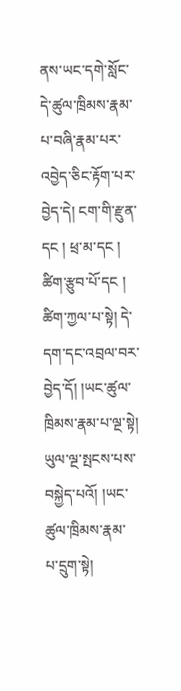ནས་ཡང་དགེ་སློང་དེ་ཚུལ་ཁྲིམས་རྣམ་པ་བཞི་རྣམ་པར་འབྱེད་ཅིང་རྟོག་པར་བྱེད་དེ། ངག་གི་རྫུན་དང ། ཕྲ་མ་དང ། ཚིག་རྩུབ་པོ་དང ། ཚིག་ཀྱལ་པ་སྟེ། དེ་དག་དང་འབྲལ་བར་བྱེད་དོ། །ཡང་ཚུལ་ཁྲིམས་རྣམ་པ་ལྔ་སྟེ། ཡུལ་ལྔ་སྤངས་པས་བསྐྱེད་པའོ། །ཡང་ཚུལ་ཁྲིམས་རྣམ་
པ་དྲུག་སྟེ།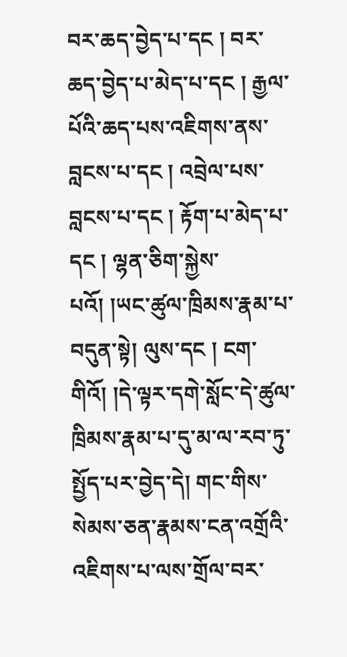བར་ཆད་བྱེད་པ་དང ། བར་ཆད་བྱེད་པ་མེད་པ་དང ། རྒྱལ་པོའི་ཆད་པས་འཇིགས་ནས་བླངས་པ་དང ། འབྲེལ་པས་བླངས་པ་དང ། རྟོག་པ་མེད་པ་དང ། ལྷན་ཅིག་སྐྱེས་པའོ། །ཡང་ཚུལ་ཁྲིམས་རྣམ་པ་བདུན་སྟེ། ལུས་དང ། ངག་གིའོ། །དེ་ལྟར་དགེ་སློང་དེ་ཚུལ་ཁྲིམས་རྣམ་པ་དུ་མ་ལ་རབ་ཏུ་སྤྱོད་པར་བྱེད་དེ། གང་གིས་སེམས་ཅན་རྣམས་ངན་འགྲོའི་འཇིགས་པ་ལས་གྲོལ་བར་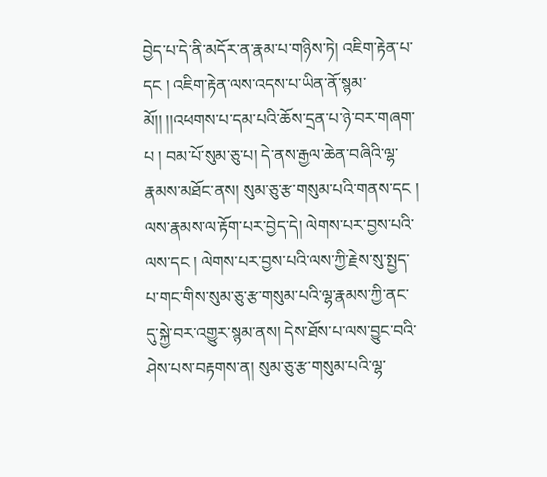བྱེད་པ་དེ་ནི་མདོར་ན་རྣམ་པ་གཉིས་ཏེ། འཇིག་རྟེན་པ་དང ། འཇིག་རྟེན་ལས་འདས་པ་ཡིན་ནོ་སྙམ་མོ།། །།འཕགས་པ་དམ་པའི་ཆོས་དྲན་པ་ཉེ་བར་གཞག་པ ། བམ་པོ་སུམ་ཅུ་པ། དེ་ནས་རྒྱལ་ཆེན་བཞིའི་ལྷ་རྣམས་མཐོང་ནས། སུམ་ཅུ་རྩ་གསུམ་པའི་གནས་དང ། ལས་རྣམས་ལ་རྟོག་པར་བྱེད་དེ། ལེགས་པར་བྱས་པའི་ལས་དང ། ལེགས་པར་བྱས་པའི་ལས་ཀྱི་རྗེས་སུ་སྤྱད་པ་གང་གིས་སུམ་ཅུ་རྩ་གསུམ་པའི་ལྷ་རྣམས་ཀྱི་ནང་དུ་སྐྱེ་བར་འགྱུར་སྙམ་ནས། དེས་ཐོས་པ་ལས་བྱུང་བའི་ཤེས་པས་བརྟགས་ན། སུམ་ཅུ་རྩ་གསུམ་པའི་ལྷ་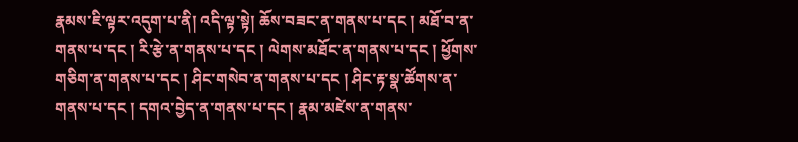རྣམས་ཇི་ལྟར་འདུག་པ་ནི། འདི་ལྟ་སྟེ། ཆོས་བཟང་ན་གནས་པ་དང ། མཐོ་བ་ན་གནས་པ་དང ། རི་རྩེ་ན་གནས་པ་དང ། ལེགས་མཐོང་ན་གནས་པ་དང ། ཕྱོགས་གཅིག་ན་གནས་པ་དང ། ཤིང་གསེབ་ན་གནས་པ་དང ། ཤིང་རྟ་སྣ་ཚོགས་ན་གནས་པ་དང ། དགའ་བྱེད་ན་གནས་པ་དང ། རྣམ་མཛེས་ན་གནས་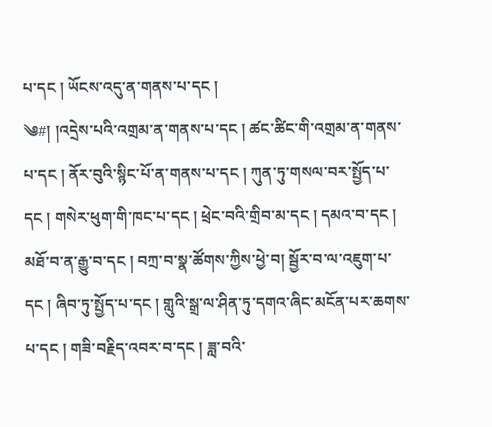པ་དང ། ཡོངས་འདུ་ན་གནས་པ་དང །
༄#། །འདྲེས་པའི་འགྲམ་ན་གནས་པ་དང ། ཚང་ཚིང་གི་འགྲམ་ན་གནས་པ་དང ། ནོར་བུའི་སྙིང་པོ་ན་གནས་པ་དང ། ཀུན་ཏུ་གསལ་བར་སྤྱོད་པ་དང ། གསེར་ཕུག་གི་ཁང་པ་དང ། ཕྲེང་བའི་གྲིབ་མ་དང ། དམའ་བ་དང ། མཐོ་བ་ན་རྒྱུ་བ་དང ། བཀྲ་བ་སྣ་ཚོགས་ཀྱིས་ཕྱེ་བ། སྦྱོར་བ་ལ་འཇུག་པ་དང ། ཞིབ་ཏུ་སྤྱོད་པ་དང ། གླུའི་སྒྲ་ལ་ཤིན་ཏུ་དགའ་ཞིང་མངོན་པར་ཆགས་པ་དང ། གཟི་བརྗིད་འབར་བ་དང ། ཟླ་བའི་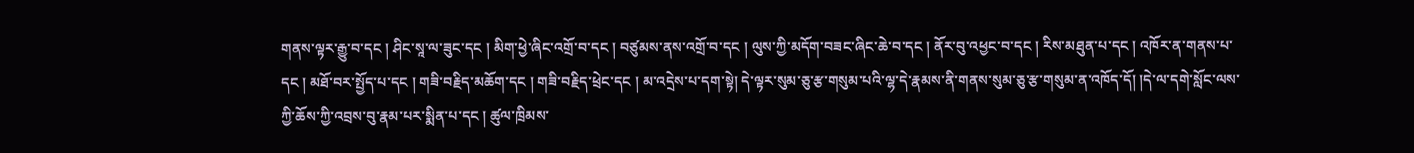གནས་ལྟར་རྒྱུ་བ་དང ། ཤིང་སཱ་ལ་ཟུང་དང ། མིག་ཕྱེ་ཞིང་འགྲོ་བ་དང ། བཙུམས་ནས་འགྲོ་བ་དང ། ལུས་ཀྱི་མདོག་བཟང་ཞིང་ཆེ་བ་དང ། ནོར་བུ་འཕྱང་བ་དང ། རིས་མཐུན་པ་དང ། འཁོར་ན་གནས་པ་དང ། མཐོ་བར་སྤྱོད་པ་དང ། གཟི་བརྗིད་མཆོག་དང ། གཟི་བརྗིད་ཕྲེང་དང ། མ་འདྲེས་པ་དག་སྟེ། དེ་ལྟར་སུམ་ཅུ་རྩ་གསུམ་པའི་ལྷ་དེ་རྣམས་ནི་གནས་སུམ་ཅུ་རྩ་གསུམ་ན་འཁོད་དོ། །དེ་ལ་དགེ་སློང་ལས་ཀྱི་ཆོས་ཀྱི་འབྲས་བུ་རྣམ་པར་སྨིན་པ་དང ། ཚུལ་ཁྲིམས་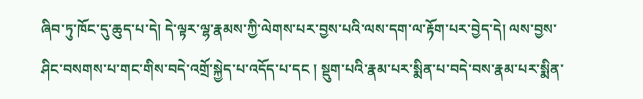ཞིབ་ཏུ་ཁོང་དུ་ཆུད་པ་དེ། དེ་ལྟར་ལྷ་རྣམས་ཀྱི་ལེགས་པར་བྱས་པའི་ལས་དག་ལ་རྟོག་པར་བྱེད་དེ། ལས་བྱས་ཤིང་བསགས་པ་གང་གིས་བདེ་འགྲོ་སྐྱེད་པ་འདོད་པ་དང ། སྡུག་པའི་རྣམ་པར་སྨིན་པ་བདེ་བས་རྣམ་པར་སྨིན་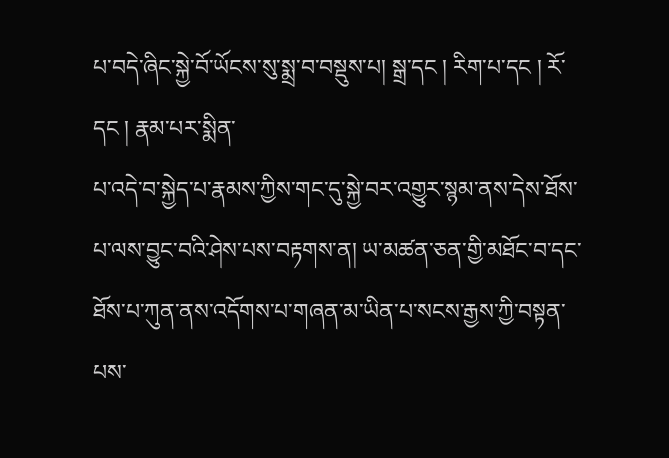པ་བདེ་ཞིང་སྐྱེ་བོ་ཡོངས་སུ་སྨྲ་བ་བསྡུས་པ། སྒྲ་དང ། རིག་པ་དང ། རོ་དང ། རྣམ་པར་སྨིན་
པ་འདེ་བ་སྐྱེད་པ་རྣམས་ཀྱིས་གང་དུ་སྐྱེ་བར་འགྱུར་སྙམ་ནས་དེས་ཐོས་པ་ལས་བྱུང་བའི་ཤེས་པས་བརྟགས་ན། ཡ་མཚན་ཅན་གྱི་མཐོང་བ་དང་ཐོས་པ་ཀུན་ནས་འདོགས་པ་གཞན་མ་ཡིན་པ་སངས་རྒྱས་ཀྱི་བསྟན་པས་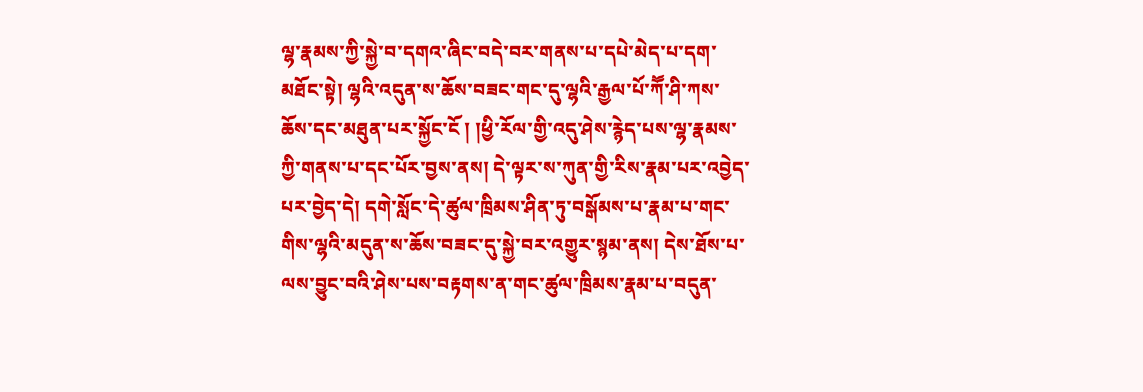ལྷ་རྣམས་ཀྱི་སྐྱེ་བ་དགའ་ཞིང་བདེ་བར་གནས་པ་དཔེ་མེད་པ་དག་མཐོང་སྟེ། ལྷའི་འདུན་ས་ཆོས་བཟང་གང་དུ་ལྷའི་རྒྱལ་པོ་ཀཽ་ཤི་ཀས་ཆོས་དང་མཐུན་པར་སྐྱོང་ངོ ། །ཕྱི་རོལ་གྱི་འདུ་ཤེས་རྙེད་པས་ལྷ་རྣམས་ཀྱི་གནས་པ་དང་པོར་བྱས་ནས། དེ་ལྟར་ས་ཀུན་གྱི་རིས་རྣམ་པར་འབྱེད་པར་བྱེད་དེ། དགེ་སློང་དེ་ཚུལ་ཁྲིམས་ཤིན་ཏུ་བསྒོམས་པ་རྣམ་པ་གང་གིས་ལྷའི་མདུན་ས་ཆོས་བཟང་དུ་སྐྱེ་བར་འགྱུར་སྙམ་ནས། དེས་ཐོས་པ་ལས་བྱུང་བའི་ཤེས་པས་བརྟགས་ན་གང་ཚུལ་ཁྲིམས་རྣམ་པ་བདུན་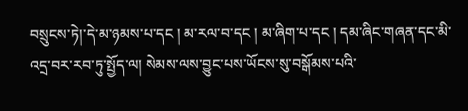བསྲུངས་ཏེ།་དེ་མ་ཉམས་པ་དང ། མ་རལ་བ་དང ། མ་ཞིག་པ་དང ། དམ་ཞིང་གཞན་དང་མི་འདྲ་བར་རབ་ཏུ་སྤྱོད་ལ། སེམས་ལས་བྱུང་པས་ཡོངས་སུ་བསྒོམས་པའི་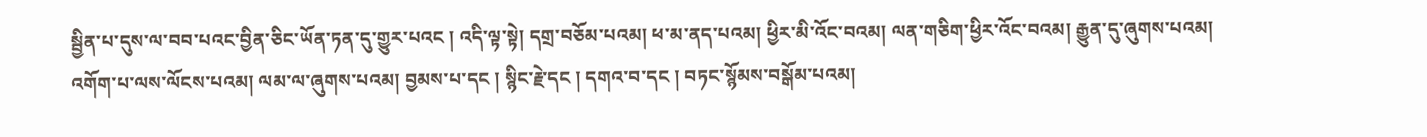སྦྱིན་པ་དུས་ལ་བབ་པའང་བྱིན་ཅིང་ཡོན་ཏན་དུ་གྱུར་པའང ། འདི་ལྟ་སྟེ། དགྲ་བཅོམ་པའམ། ཕ་མ་ནད་པའམ། ཕྱིར་མི་འོང་བའམ། ལན་གཅིག་ཕྱིར་འོང་བའམ། རྒྱུན་དུ་ཞུགས་པའམ། འགོག་པ་ལས་ལོངས་པའམ། ལམ་ལ་ཞུགས་པའམ། བྱམས་པ་དང ། སྙིང་རྗེ་དང ། དགའ་བ་དང ། བཏང་སྙོམས་བསྒོམ་པའམ།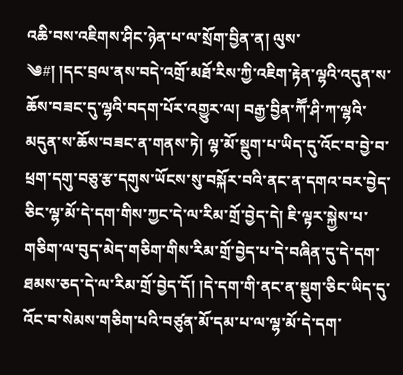འཆི་བས་འཇིགས་ཤིང་ཉེན་པ་ལ་སྲོག་བྱིན་ན། ལུས་
༄#། །དང་བྲལ་ནས་བདེ་འགྲོ་མཐོ་རིས་ཀྱི་འཇིག་རྟེན་ལྷའི་འདུན་ས་ཆོས་བཟང་དུ་ལྷའི་བདག་པོར་འགྱུར་ལ། བརྒྱ་བྱིན་ཀཽ་ཤི་ཀ་ལྷའི་མདུན་ས་ཆོས་བཟང་ན་གནས་ཏེ། ལྷ་མོ་སྡུག་པ་ཡིད་དུ་འོང་བ་བྱེ་བ་ཕྲག་དགུ་བཅུ་རྩ་དགུས་ཡོངས་སུ་བསྐོར་བའི་ནང་ན་དགའ་བར་བྱེད་ཅིང་ལྷ་མོ་དེ་དག་གིས་ཀྱང་དེ་ལ་རིམ་གྲོ་བྱེད་དེ། ཇི་ལྟར་སྐྱེས་པ་གཅིག་ལ་བུད་མེད་གཅིག་གིས་རིམ་གྲོ་བྱེད་པ་དེ་བཞིན་དུ་དེ་དག་ཐམས་ཅད་དེ་ལ་རིམ་གྲོ་བྱེད་དོ། །དེ་དག་གི་ནང་ན་སྡུག་ཅིང་ཡིད་དུ་འོང་བ་སེམས་གཅིག་པའི་བཙུན་མོ་དམ་པ་ལ་ལྷ་མོ་དེ་དག་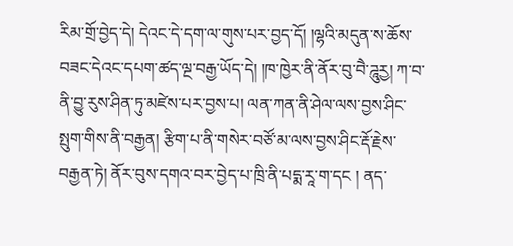རིམ་གྲོ་བྱེད་དེ། དེའང་དེ་དག་ལ་གུས་པར་བྱད་དོ། །ལྷའི་མདུན་ས་ཆོས་བཟང་དེའང་དཔག་ཚད་ལྔ་བརྒྱ་ཡོད་དེ། །ཁ་ཁྱེར་ནི་ནོར་བུ་བཻ་ཌཱུརྱ། ཀ་བ་ནི་བྱུ་རུས་ཤིན་ཏུ་མཛེས་པར་བྱས་པ། ལན་ཀན་ནི་ཤེལ་ལས་བྱས་ཤིང་སྤུག་གིས་ནི་བརྒྱན། རྩིག་པ་ནི་གསེར་བཙོ་མ་ལས་བྱས་ཤིང་རྡོ་རྗེས་བརྒྱན་ཏེ། ནོར་བུས་དགའ་བར་བྱེད་པ་ཁྲི་ནི་པདྨ་རཱ་ག་དང ། ནད་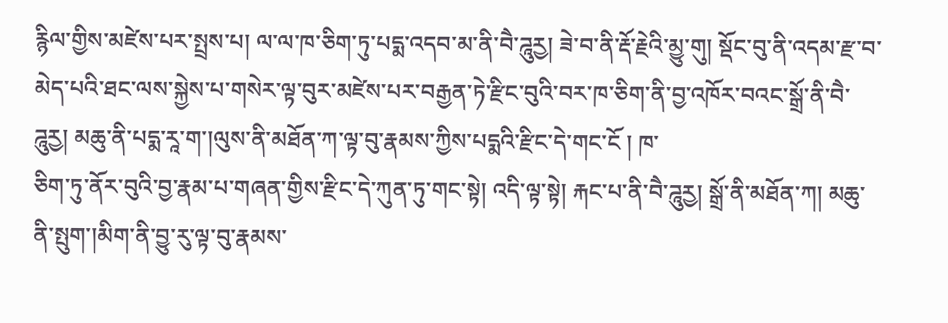རྙིལ་གྱིས་མཛེས་པར་སྤྲས་པ། ལ་ལ་ཁ་ཅིག་ཏུ་པདྨ་འདབ་མ་ནི་བཻ་ཌཱུརྱ། ཟེ་བ་ནི་རྡོ་རྗེའི་མྱུ་གུ། སྡོང་བུ་ནི་འདམ་རྫ་བ་མེད་པའི་ཐང་ལས་སྐྱེས་པ་གསེར་ལྟ་བུར་མཛེས་པར་བརྒྱན་ཏེ་རྫིང་བུའི་བར་ཁ་ཅིག་ནི་བྱ་འཁོར་བའང་སྒྲོ་ནི་བཻ་ཌཱུརྱ། མཆུ་ནི་པདྨ་རཱ་ག་།ལུས་ནི་མཐོན་ཀ་ལྟ་བུ་རྣམས་ཀྱིས་པདྨའི་རྫིང་དེ་གང་ངོ ། ཁ་
ཅིག་ཏུ་ནོར་བུའི་བྱ་རྣམ་པ་གཞན་གྱིས་རྫིང་དེ་ཀུན་ཏུ་གང་སྟེ། འདི་ལྟ་སྟེ། རྐང་པ་ནི་བཻ་ཌཱུརྱ། སྒྲོ་ནི་མཐོན་ཀ། མཆུ་ནི་སྤུག་།མིག་ནི་བྱུ་རུ་ལྟ་བུ་རྣམས་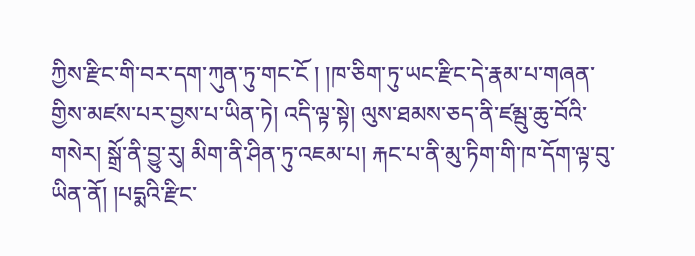ཀྱིས་རྫིང་གི་བར་དག་ཀུན་ཏུ་གང་ངོ ། །ཁ་ཅིག་ཏུ་ཡང་རྫིང་དེ་རྣམ་པ་གཞན་གྱིས་མཛས་པར་བྱས་པ་ཡིན་ཏེ། འདི་ལྟ་སྟེ། ལུས་ཐམས་ཅད་ནི་ཛམྦུ་ཆུ་བོའི་གསེར། སྒྲོ་ནི་བྱུ་རུ། མིག་ནི་ཤིན་ཏུ་འཇམ་པ། རྐང་པ་ནི་མུ་ཏིག་གི་ཁ་དོག་ལྟ་བུ་ཡིན་ནོ། །པདྨའི་རྫིང་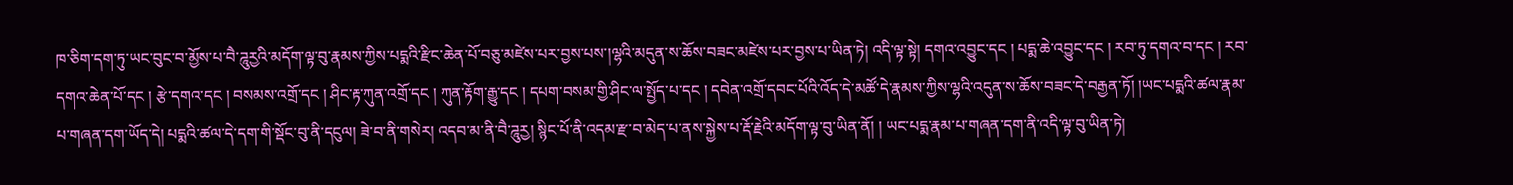ཁ་ཅིག་དག་ཏུ་ཡང་བུང་བ་མྱོས་པ་བཻ་ཌཱུརྱའི་མདོག་ལྟ་བུ་རྣམས་ཀྱིས་པདྨའི་རྫིང་ཆེན་པོ་བཅུ་མཛེས་པར་བྱས་པས་།ལྷའི་མདུན་ས་ཆོས་བཟང་མཛེས་པར་བྱས་པ་ཡིན་ཏེ། འདི་ལྟ་སྟེ། དགའ་འབྱུང་དང ། པདྨ་ཆེ་འབྱུང་དང ། རབ་ཏུ་དགའ་བ་དང ། རབ་དགའ་ཆེན་པོ་དང ། རྩེ་དགའ་དང ། བསམས་འགྲོ་དང ། ཤིང་རྟ་ཀུན་འགྲོ་དང ། ཀུན་རྟོག་རྒྱུ་དང ། དཔག་བསམ་གྱི་ཤིང་ལ་སྤྱོད་པ་དང ། དབེན་འགྲོ་དབང་པོའི་འོད་དེ་མཚོ་དེ་རྣམས་ཀྱིས་ལྷའི་འདུན་ས་ཆོས་བཟང་དེ་བརྒྱན་ཏོ། །ཡང་པདྨའི་ཚལ་རྣམ་པ་གཞན་དག་ཡོད་དེ། པདྨའི་ཚལ་དེ་དག་གི་སྡོང་བུ་ནི་དངུལ། ཟེ་བ་ནི་གསེར། འདབ་མ་ནི་བཻ་ཌཱུརྱ། སྙིང་པོ་ནི་འདམ་རྫ་བ་མེད་པ་ནས་སྐྱེས་པ་རྡོ་རྗེའི་མདོག་ལྟ་བུ་ཡིན་ནོ། ། ཡང་པདྨ་རྣམ་པ་གཞན་དག་ནི་འདི་ལྟ་བུ་ཡིན་ཏེ།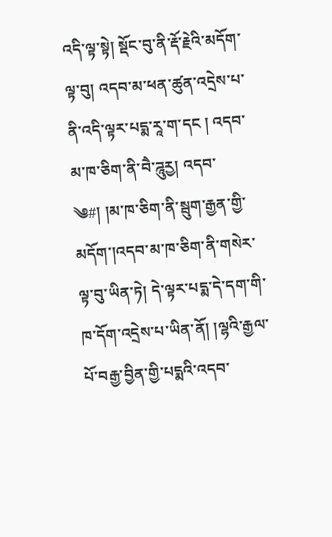འདི་ལྟ་སྟེ། སྡོང་བུ་ནི་རྡོ་རྗེའི་མདོག་ལྟ་བུ། འདབ་མ་ཕན་ཚུན་འདྲེས་པ་ནི་འདི་ལྟར་པདྨ་རཱ་ག་དང ། འདབ་མ་ཁ་ཅིག་ནི་བཻ་ཌཱུརྱ། འདབ་
༄#། །མ་ཁ་ཅིག་ནི་སྦུག་རྒྱན་གྱི་མདོག་།འདབ་མ་ཁ་ཅིག་ནི་གསེར་ལྟ་བུ་ཡིན་ཏེ། དེ་ལྟར་པདྨ་དེ་དག་གི་ཁ་དོག་འདྲེས་པ་ཡིན་ནོ། །ལྷའི་རྒྱལ་པོ་བརྒྱ་བྱིན་གྱི་པདྨའི་འདབ་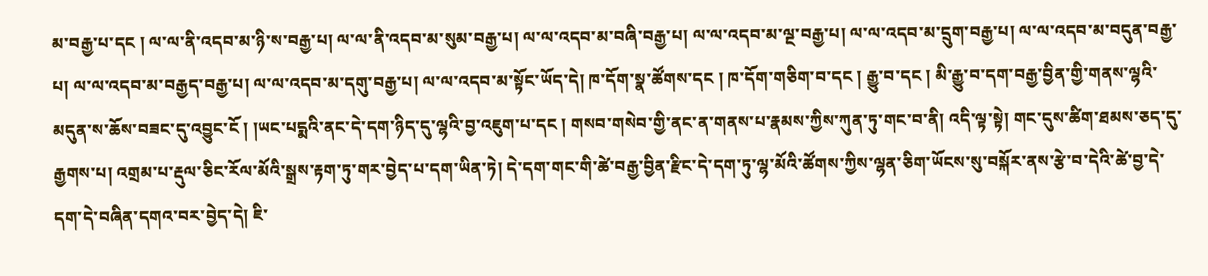མ་བརྒྱ་པ་དང ། ལ་ལ་ནི་འདབ་མ་ཉི་ས་བརྒྱ་པ། ལ་ལ་ནི་འདབ་མ་སུམ་བརྒྱ་པ། ལ་ལ་འདབ་མ་བཞི་བརྒྱ་པ། ལ་ལ་འདབ་མ་ལྔ་བརྒྱ་པ། ལ་ལ་འདབ་མ་དྲུག་བརྒྱ་པ། ལ་ལ་འདབ་མ་བདུན་བརྒྱ་པ། ལ་ལ་འདབ་མ་བརྒྱད་བརྒྱ་པ། ལ་ལ་འདབ་མ་དགུ་བརྒྱ་པ། ལ་ལ་འདབ་མ་སྟོང་ཡོད་དེ། ཁ་དོག་སྣ་ཚོགས་དང ། ཁ་དོག་གཅིག་བ་དང ། རྒྱུ་བ་དང ། མི་རྒྱུ་བ་དག་བརྒྱ་བྱིན་གྱི་གནས་ལྷའི་མདུན་ས་ཆོས་བཟང་དུ་འབྱུང་ངོ ། །ཡང་པདྨའི་ནང་དེ་དག་ཉིད་དུ་ལྷའི་བྱ་འཇུག་པ་དང ། གསབ་གསེབ་གྱི་ནང་ན་གནས་པ་རྣམས་ཀྱིས་ཀུན་ཏུ་གང་བ་ནི། འདི་ལྟ་སྟེ། གང་དུས་ཚིག་ཐམས་ཅད་དུ་རྒྱགས་པ། འགྲམ་པ་རྡུལ་ཅིང་རོལ་མོའི་སྒྲས་རྟག་ཏུ་གར་བྱེད་པ་དག་ཡིན་ཏེ། དེ་དག་གང་གི་ཚེ་བརྒྱ་བྱིན་རྫིང་དེ་དག་ཏུ་ལྷ་མོའི་ཚོགས་ཀྱིས་ལྷན་ཅིག་ཡོངས་སུ་བསྐོར་ནས་རྩེ་བ་དེའི་ཚེ་བྱ་དེ་དག་དེ་བཞིན་དགའ་བར་བྱེད་དེ། ཇི་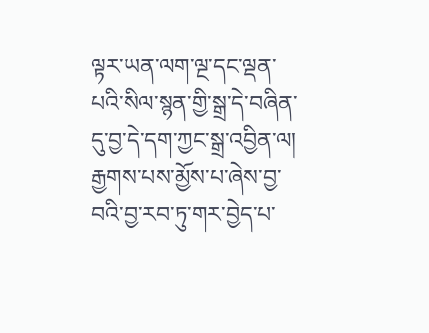ལྟར་ཡན་ལག་ལྔ་དང་ལྡན་པའི་སིལ་སྙན་གྱི་སྒྲ་དེ་བཞིན་དུ་བྱ་དེ་དག་ཀྱང་སྒྲ་འབྱིན་ལ། རྒྱགས་པས་མྱོས་པ་ཞེས་བྱ་བའི་བྱ་རབ་ཏུ་གར་བྱེད་པ་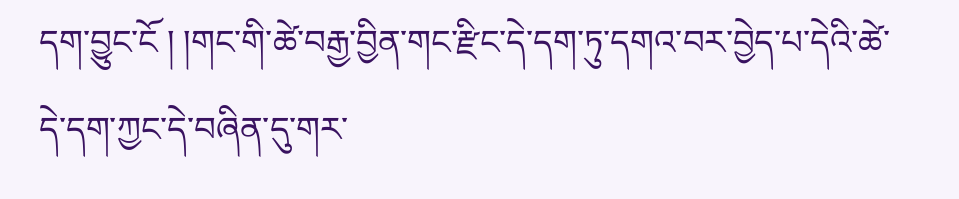དག་བྱུང་ངོ ། །གང་གི་ཚེ་བརྒྱ་བྱིན་གང་རྫིང་དེ་དག་ཏུ་དགའ་བར་བྱེད་པ་དེའི་ཚེ་
དེ་དག་ཀྱང་དེ་བཞིན་དུ་གར་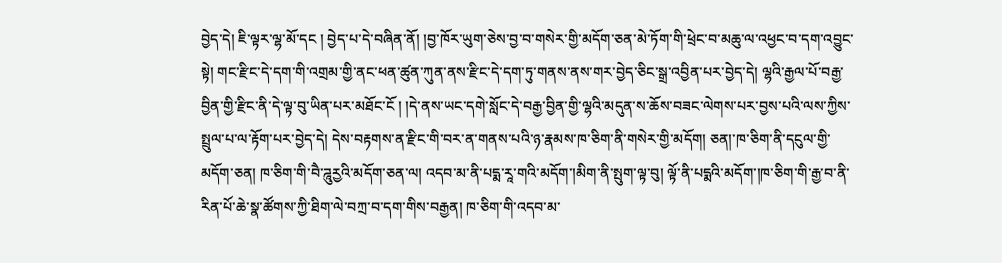བྱེད་དེ། ཇི་ལྟར་ལྷ་མོ་དང ། བྱེད་པ་དེ་བཞིན་ནོ། །བྱ་ཁོར་ཡུག་ཅེས་བྱ་བ་གསེར་གྱི་མདོག་ཅན་མེ་ཏོག་གི་ཕྲེང་བ་མཆུ་ལ་འཕྱང་བ་དག་འབྱུང་སྟེ། གང་རྫིང་དེ་དག་གི་འགྲམ་གྱི་ནང་ཕན་ཚུན་ཀུན་ནས་རྫིང་དེ་དག་ཏུ་གནས་ནས་གར་བྱེད་ཅིང་སྒྲ་འབྱིན་པར་བྱེད་དེ། ལྷའི་རྒྱལ་པོ་བརྒྱ་བྱིན་གྱི་རྫིང་ནི་དེ་ལྟ་བུ་ཡིན་པར་མཐོང་ངོ ། །དེ་ནས་ཡང་དགེ་སློང་དེ་བརྒྱ་བྱིན་གྱི་ལྷའི་མདུན་ས་ཆོས་བཟང་ལེགས་པར་བྱས་པའི་ལས་ཀྱིས་སྤྲུལ་པ་ལ་རྟོག་པར་བྱེད་དེ། དེས་བརྟགས་ན་རྫིང་གི་བར་ན་གནས་པའི་ཉ་རྣམས་ཁ་ཅིག་ནི་གསེར་གྱི་མདོག། ཅན།་ཁ་ཅིག་ནི་དངུལ་གྱི་མདོག་ཅན། ཁ་ཅིག་གི་བཻ་ཌཱུརྱའི་མདོག་ཅན་ལ། འདབ་མ་ནི་པདྨ་རཱ་གའི་མདོག་།མིག་ནི་སྤུག་ལྟ་བུ། ལྟོ་ནི་པདྨའི་མདོག་།ཁ་ཅིག་གི་རྒྱ་བ་ནི་རིན་པོ་ཆེ་སྣ་ཚོགས་ཀྱི་ཐིག་ལེ་བཀྲ་བ་དག་གིས་བརྒྱན། ཁ་ཅིག་གི་འདབ་མ་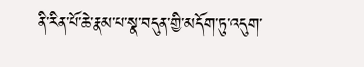ནི་རིན་པོ་ཆེ་རྣམ་པ་སྣ་བདུན་གྱི་མདོག་ཏུ་འདུག་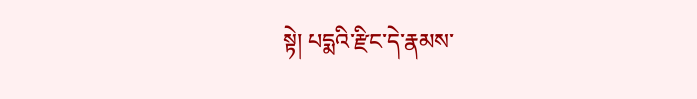སྟེ། པདྨའི་རྫིང་དེ་རྣམས་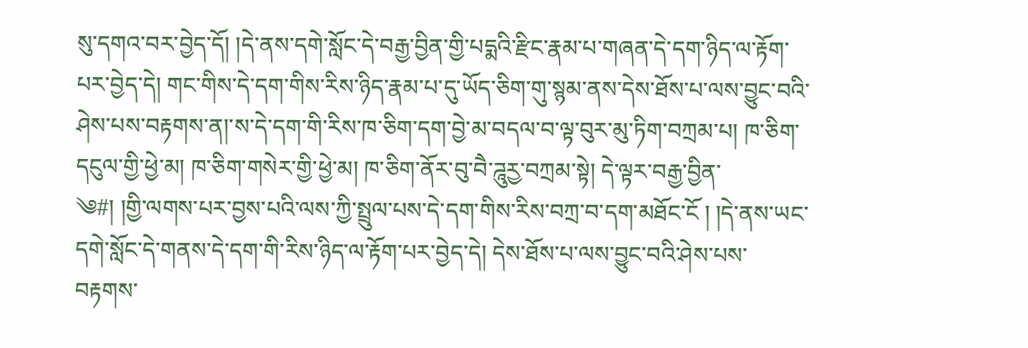སུ་དགའ་བར་བྱེད་དོ། །དེ་ནས་དགེ་སློང་དེ་བརྒྱ་བྱིན་གྱི་པདྨའི་རྫིང་རྣམ་པ་གཞན་དེ་དག་ཉིད་ལ་རྟོག་པར་བྱེད་དེ། གང་གིས་དེ་དག་གིས་རིས་ཉིད་རྣམ་པ་དུ་ཡོད་ཅིག་གུ་སྙམ་ནས་དེས་ཐོས་པ་ལས་བྱུང་བའི་ཤེས་པས་བརྟགས་ན།་ས་དེ་དག་གི་རིས་ཁ་ཅིག་དག་བྱེ་མ་བདལ་བ་ལྟ་བུར་མུ་ཏིག་བཀྲམ་པ། ཁ་ཅིག་དངུལ་གྱི་ཕྱེ་མ། ཁ་ཅིག་གསེར་གྱི་ཕྱེ་མ། ཁ་ཅིག་ནོར་བུ་བཻ་ཌཱུརྱ་བཀྲམ་སྟེ། དེ་ལྟར་བརྒྱ་བྱིན་
༄#། །གྱི་ལགས་པར་བྱས་པའི་ལས་ཀྱི་སྤྲུལ་པས་དེ་དག་གིས་རིས་བཀྲ་བ་དག་མཐོང་ངོ ། །དེ་ནས་ཡང་དགེ་སློང་དེ་གནས་དེ་དག་གི་རིས་ཉིད་ལ་རྟོག་པར་བྱེད་དེ། དེས་ཐོས་པ་ལས་བྱུང་བའི་ཤེས་པས་བརྟགས་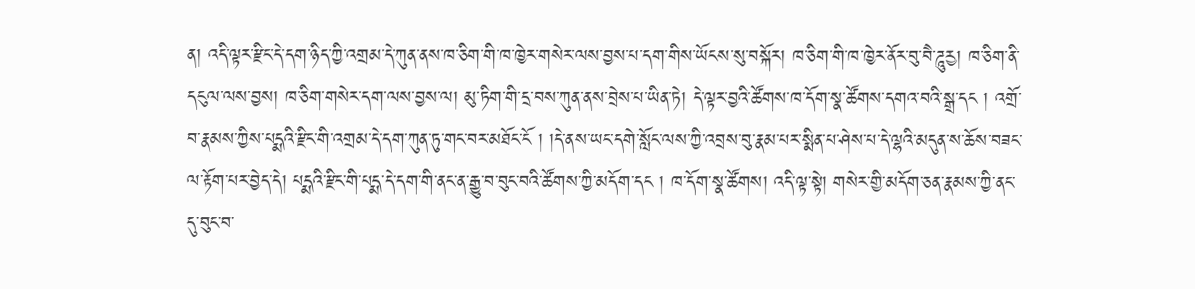ན། འདི་ལྟར་རྫིང་དེ་དག་ཉིད་ཀྱི་འགྲམ་དེ་ཀུན་ནས་ཁ་ཅིག་གི་ཁ་ཁྱེར་གསེར་ལས་བྱས་པ་དག་གིས་ཡོངས་སུ་བསྐོར། ཁ་ཅིག་གི་ཁ་ཁྱེར་ནོར་བུ་བཻ་ཌཱུརྱ། ཁ་ཅིག་ནི་དངུལ་ལས་བྱས། ཁ་ཅིག་གསེར་དག་ལས་བྱས་ལ། མུ་ཏིག་གི་དྲ་བས་ཀུན་ནས་བྲེས་པ་ཡིན་ཏེ། དེ་ལྟར་བྱའི་ཚོགས་ཁ་དོག་སྣ་ཚོགས་དགའ་བའི་སྒྲ་དང ། འགྲོ་བ་རྣམས་ཀྱིས་པདྨའི་རྫིང་གི་འགྲམ་དེ་དག་ཀུན་ཏུ་གང་བར་མཐོང་ངོ ། །དེ་ནས་ཡང་དགེ་སློང་ལས་ཀྱི་འབྲས་བུ་རྣམ་པར་སྨིན་པ་ཤེས་པ་དེ་ལྷའི་མདུན་ས་ཆོས་བཟང་ལ་རྟོག་པར་བྱེད་དེ། པདྨའི་རྫིང་གི་པདྨ་དེ་དག་གི་ནང་ན་རྒྱུ་བ་བུང་བའི་ཚོགས་ཀྱི་མདོག་དང ། ཁ་དོག་སྣ་ཚོགས། འདི་ལྟ་སྟེ། གསེར་གྱི་མདོག་ཅན་རྣམས་ཀྱི་ནང་དུ་བུང་བ་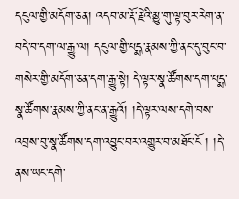དངུལ་གྱི་མདོག་ཅན། འདབ་མ་རྡོ་རྗེའི་མྱུ་གུ་ལྟ་བུར་རེག་ན་བདེ་བ་དག་ལ་རྒྱུ་ལ། དངུལ་གྱི་པདྨ་རྣམས་ཀྱི་ནང་དུ་བུང་བ་གསེར་གྱི་མདོག་ཅན་དག་རྒྱུ་སྟེ། དེ་ལྟར་སྣ་ཚོགས་དག་པདྨ་སྣ་ཚོགས་རྣམས་ཀྱི་ནང་ན་རྒྱུའོ། །དེ་ལྟར་ལས་དགེ་བས་འབྲས་བུ་སྣ་ཚོགས་དག་འབྱུང་བར་འགྱུར་བ་མཐོང་ངོ ། །དེ་ནས་ཡང་དགེ་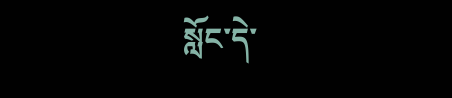སློང་དེ་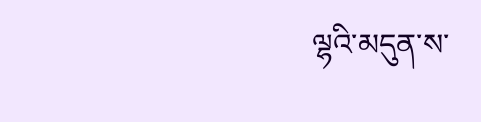ལྷའི་མདུན་ས་